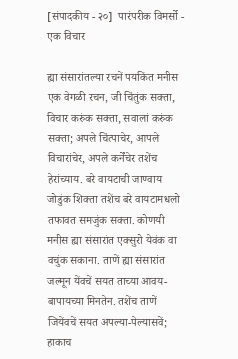[संपादकीय - २०]  पारंपरीक विमर्सो - एक विचार

ह्या संसारांतल्या रचनें पयकिंत मनीस एक वेगळी रचन, जी चिंतुंक सक्ता, विचार करुंक सक्ता, सवालां करुंक सक्ता; अपले चिंत्पाचेर, आपले विचारांचेर, अपले कर्नेंचेर तशेंच हेरांच्याय. बरे वायटाची जाण्वाय जोडुंक शिक्ता तशेंच बरे वायटामधलो तफावत समजुंक सक्ता. कोण‌यी मनीस ह्या संसारांत एक्सुरो येवंक वा वचुंक सकाना. ताणें ह्या संसारांत जल्मून येंवचें सयत ताच्या आवय-बापायच्या मिनतेन. तशेंच ताणें जियेंवचें सयत अपल्या-पेल्यासवें; हाकाच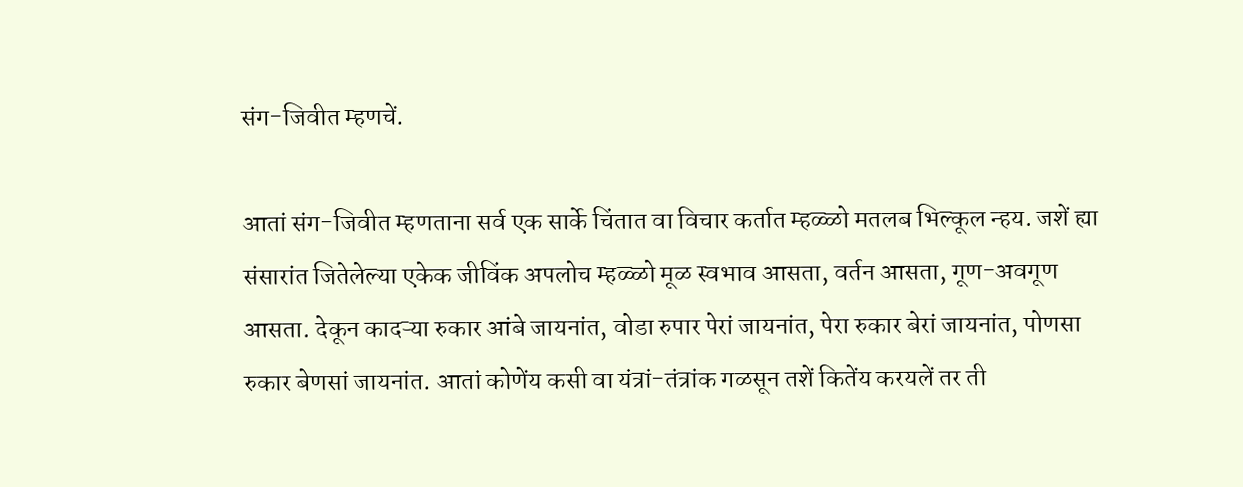संग-जिवीत म्हणचें.

आतां संग-जिवीत म्हणताना सर्व एक सार्के चिंतात वा विचार कर्तात म्हळ्ळो मतलब भिल्कूल न्हय. जशें ह्या संसारांत जितेलेल्या एकेक जीविंक अपलोच म्हळ्ळो मूळ स्वभाव आसता, वर्तन आसता, गूण-अवगूण आसता. देकून कादऱ्या रुकार आंबे जायनांत, वोडा रुपार पेरां जायनांत, पेरा रुकार बेरां जायनांत, पोणसा रुकार बेणसां जायनांत. आतां कोणेंय कसी वा यंत्रां-तंत्रांक गळसून तशें कितेंय करयलें तर ती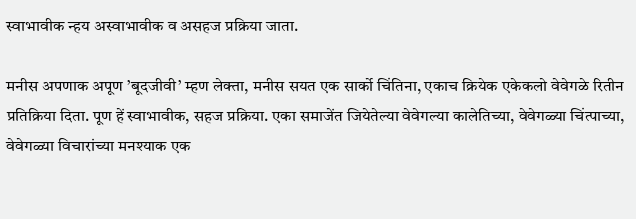स्वाभावीक न्हय अस्वाभावीक व असहज प्रक्रिया जाता.

मनीस अपणाक अपूण ’बूद‌जीवी’ म्हण लेक्ता, मनीस सयत एक सार्को चिंतिना, एकाच क्रियेक एकेकलो वेवेगळे रितीन प्रतिक्रिया दिता. पूण हें स्वाभावीक, सहज प्रक्रिया. एका समाजेंत जियेतेल्या वेवेगल्या कालेतिच्या, वेवेगळ्या चिंत्पाच्या, वेवेगळ्या विचारांच्या मनश्याक एक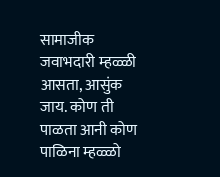सामाजीक जवाभदारी म्हळ्ळी आसता, आसुंक जाय. कोण ती पाळता आनी कोण पाळिना म्हळ्ळो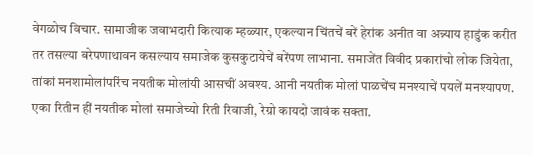वेगळोच विचार. सामाजीक जवाभदारी कित्याक म्हळ्यार, एकल्यान चिंतचें बरें हेरांक अनीत वा अन्न्याय हाडुंक करीत तर तसल्या बरेपणाथावन कसल्याय समाजेक कुसकुटायेचें बरेंपण लाभाना. समाजेंत विवीद प्रकारांचो लोक जियेता, तांकां मनशामोलांपरिंच नयतीक मोलांयी आसचीं अवश्य. आनी नयतीक मोलां पाळचेंच मनश्याचें पयलें मनश्यापण. एका रितीन हीं नयतीक मोलां समाजेच्यो रिती रिवाजी, रेग्रो कायदो जावंक सक्ता.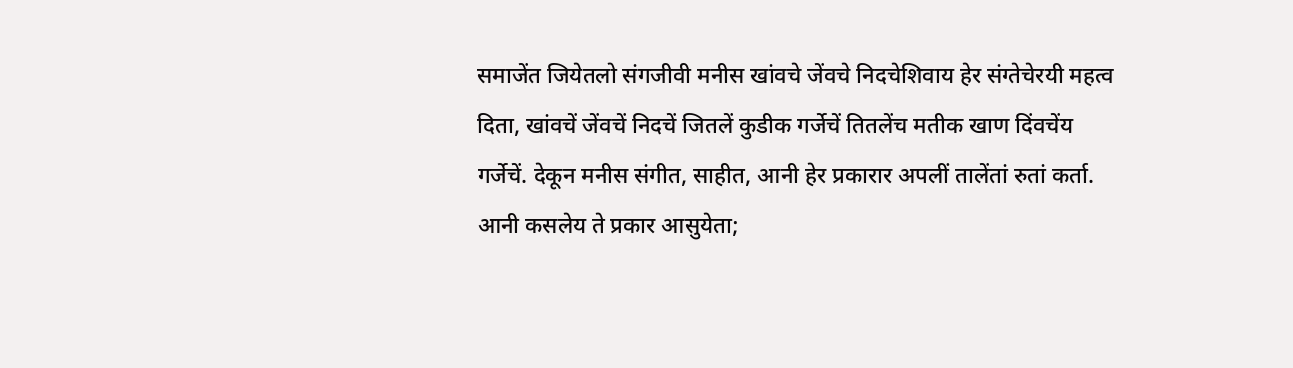समाजेंत जियेतलो संग‌जीवी मनीस खांवचे जेंवचे निदचेशिवाय हेर संग्तेचेर‌यी महत्व दिता, खांवचें जेंवचें निदचें जितलें कुडीक गर्जेचें तितलेंच मतीक खाण दिंवचेंय गर्जेचें. देकून मनीस संगीत, साहीत, आनी हेर प्रकारार अपलीं तालेंतां रुतां कर्ता. आनी कसलेय ते प्रकार आसुयेता;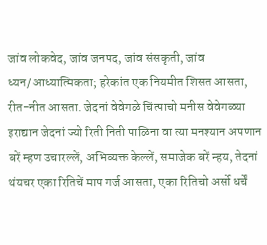जांव लोक‌वेद, जांव जनपद, जांव संसकृती, जांव ध्यन/आध्यात्मिकता; हरेकांत एक नियमीत शिसत आसता, रीत-नीत आसता. जेदनां वेवेगळे चिंत्पाचो मनीस वेवेगळ्या इराद्यान जेदनां ज्यो रिती निती पाळिना वा त्या मनश्यान अपणान बरें म्हण उचार‌ल्लें, अभिव्यक्त केल्लें, समाजेक बरें न्हय, तेदनां थंयचर एका रितिचें माप गर्ज आसता, एका रितिचो अर्सो धर्चें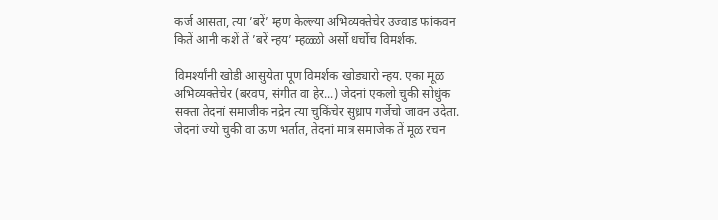कर्ज आसता, त्या ’बरें’ म्हण केल्ल्या अभिव्यक्तेचेर उज्वाड फांकवन कितें आनी कशें तें ’बरें न्हय’ म्हळ्ळो अर्सो धर्चोच विमर्शक.

विमर्श्यांनी खोडी आसुयेता पूण विमर्शक खोड्यारो न्हय. एका मूळ अभिव्यक्तेचेर (बरवप, संगीत वा हेर...) जेदनां एकलो चुकी सोधुंक सक्ता तेदनां समाजीक नद्रेन त्या चुकिंचेर सुध्राप गर्जेचो जावन उदेता. जेदनां ज्यो चुकी वा ऊण भर्तात, तेदनां मात्र समाजेक तें मूळ रचन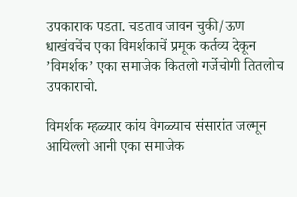उपकाराक पडता. चडताव जावन चुकी/ऊण धाखंवचेंच एका विमर्शकाचें प्रमूक कर्तव्य देकून ’विमर्शक’ एका समाजेक कितलो गर्जेचोगी तितलोच उपकाराचो.

विमर्शक म्हळ्यार कांय वेगळ्याच संसारांत जल्मून आयिल्लो आनी एका समाजेक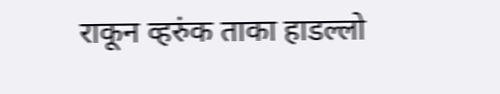राकून व्हरुंक ताका हाड‌ल्लो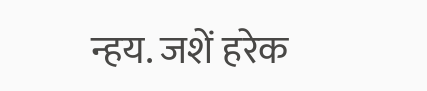न्हय. जशें हरेक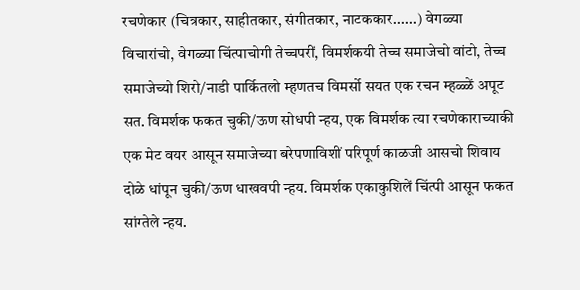रचणेकार (चित्र‌कार, साहीत‌कार, संगीत‌कार, नाटक‌कार......) वेगळ्या विचारांचो, वेगळ्या चिंत्पाचोगी तेच्च‌परीं, विमर्शक‌यी तेच्च समाजेचो वांटो, तेच्च समाजेच्यो शिरो/नाडी पार्कितलो म्हणतच विमर्सो सयत एक रचन म्हळ्ळें अपूट सत. विमर्शक फकत चुकी/ऊण सोधपी न्हय, एक विमर्शक त्या रचणेकाराच्याकी एक मेट वयर आसून समाजेच्या बरेपणाविशीं परिपूर्ण काळजी आसचो शिवाय दोळे धांपून चुकी/ऊण धाखवपी न्हय. विमर्शक एकाकुशिलें चिंत्पी आसून फकत सांग्तेले न्हय.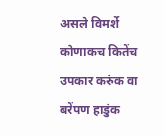असले विमर्शे कोणाक‌च कितेंच उपकार करुंक वा बरेंपण हाडुंक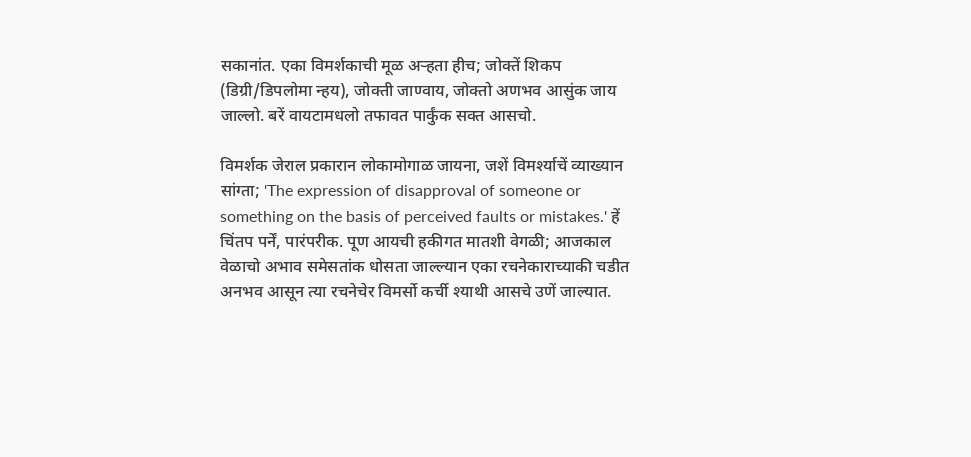सकानांत. एका विमर्शकाची मूळ अऱ्हता हीच; जोक्तें शिकप (डिग्री/डिपलोमा न्हय), जोक्ती जाण्वाय, जोक्तो अणभव आसुंक जाय जाल्लो. बरें वायटामधलो तफावत पार्कुंक सक्त आसचो.

विमर्शक जेराल प्रकारान लोकामोगाळ जायना, जशें विमर्श्याचें व्याख्यान सांग्ता; 'The expression of disapproval of someone or something on the basis of perceived faults or mistakes.' हें चिंतप पर्नें, पारंपरीक. पूण आयची हकीगत मातशी वेगळी; आज‌काल वेळाचो अभाव समेसतांक धोसता जाल्ल्यान एका रचनेकाराच्याकी चडीत अनभव आसून त्या रचनेचेर विमर्सो कर्ची श्याथी आसचे उणें जाल्यात.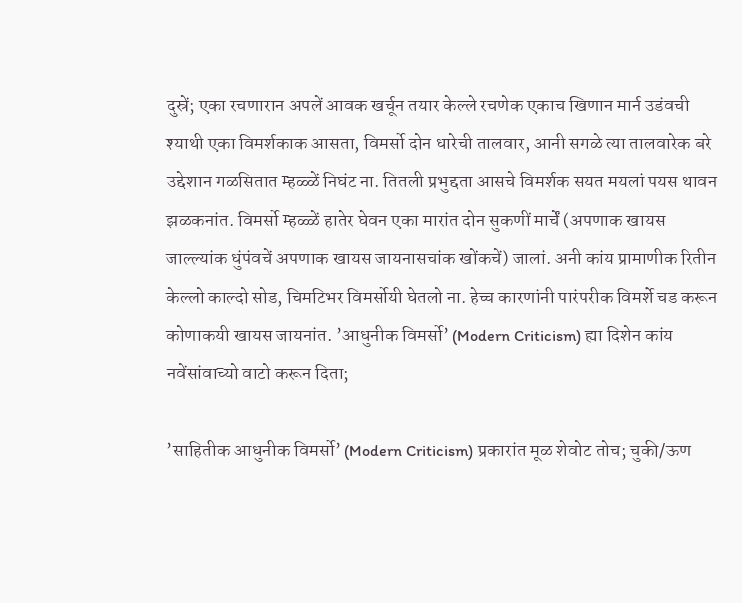दुस्रें; एका रचणारान अपलें आवक खर्चून तयार केल्ले रचणेक एकाच खिणान मार्न उडंवची श्याथी एका विमर्शकाक आसता, विमर्सो दोन धारेची तालवार, आनी सगळे त्या तालवारेक बरे उद्देशान गळसितात म्हळ्ळें निघंट ना. तितली प्रभुद्दता आसचे विमर्शक सयत मयलां पयस थावन झळकनांत. विमर्सो म्हळ्ळें हातेर घेवन एका मारांत दोन सुकणीं मार्चें (अपणाक खायस जाल्ल्यांक धुंपंवचें अपणाक खायस जायनासचांक खोंकचें) जालां. अनी कांय प्रामाणीक रितीन केल्लो काल्दो सोड, चिमटिभर विमर्सोयी घेतलो ना. हेच्च कारणांनी पारंपरीक विमर्शे चड करून कोणाक‌यी खायस जायनांत. ’आधुनीक विमर्सो’ (Modern Criticism) ह्या दिशेन कांय नवेंसांवाच्यो वाटो करून दिता;

’साहितीक आधुनीक विमर्सो’ (Modern Criticism) प्रकारांत मूळ शेवोट तोच; चुकी/ऊण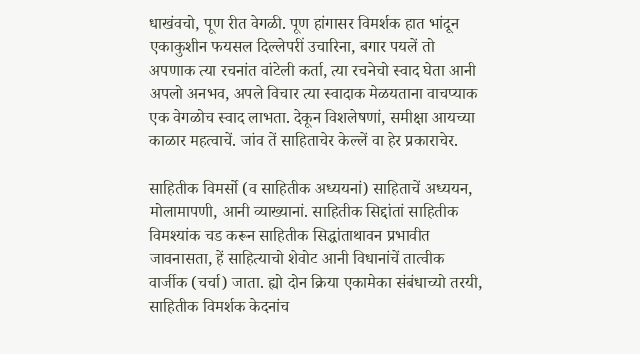धाखंवचो, पूण रीत वेगळी. पूण हांगासर विमर्शक हात भांदून एकाकुशीन फयसल दिल्लेपरीं उचारिना, बगार पयलें तो अपणाक त्या रचनांत वांटेली कर्ता, त्या रचनेचो स्वाद घेता आनी अपलो अनभव, अपले विचार त्या स्वादाक मेळयताना वाचप्याक एक वेगळोच स्वाद लाभता. देकून विशलेषणां, समीक्षा आयच्या काळार महत्वाचें. जांव तें साहिताचेर केल्लें वा हेर प्रकाराचेर.

साहितीक विमर्सो (व साहितीक अध्ययनां) साहिताचें अध्ययन, मोलामापणी, आनी व्याख्यानां. साहितीक सिद्दांतां साहितीक विमश्यांक चड करून साहितीक सिद्धांताथावन प्रभावीत जावनासता, हें साहित्याचो शेवोट आनी विधानांचें तात्वीक वार्जीक (चर्चा) जाता. ह्यो दोन क्रिया एकामेका संबंधाच्यो तर‌यी, साहितीक विमर्शक केदनांच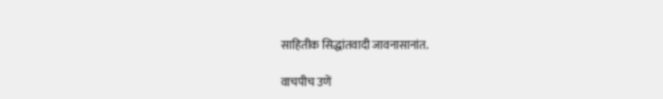साहितीक सिद्धांत‌वादी जावनासानांत.

वाचपीच उणें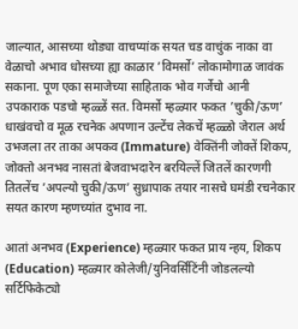जाल्यात, आसच्या थोड्या वाचप्यांक सयत चड वाचुंक नाका वा वेळाचो अभाव धोसच्या ह्या काळार ’विमर्सो’ लोकामोगाळ जावंक सकाना. पूण एका समाजेच्या साहिताक भोव गर्जेचो आनी उपकाराक पडचो म्हळ्ळें सत. विमर्सो म्हळ्यार फकत ’चुकी/ऊण’ धाखंवचो व मूळ रचनेक अपणान उल्टेंच लेकचें म्हळ्ळो जेराल अर्थ उभजला तर ताका अपकव (Immature) वेक्तिंनी जोक्तें शिकप, जोक्तो अनभव नासतां बेजवाभदारेन बरयिल्लें जितलें कारण‌गी तितलेंच ’अपल्यो चुकी/ऊण’ सुध्रापाक तयार नासचे घमंडी रचनेकार सयत कारण म्हणच्यांत दुभाव ना.

आतां अनभव (Experience) म्हळ्यार फकत प्राय न्हय, शिकप (Education) म्हळ्यार कोलेजी/युनिवर्सिटिंनी जोडलल्यो सर्टिफिकेट्यो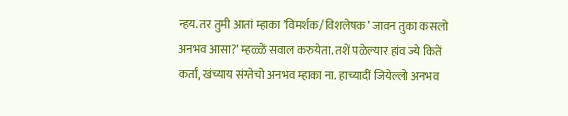न्हय. तर तुमी आतां म्हाका ’विमर्शक/विशलेषक’ जावन तुका कसलो अनभव आसा?’ म्हळ्ळें सवाल करुयेता. तशें पळेल्यार हांव ज्ये कितें कर्तां, खंच्याय संग्तेचो अनभव म्हाका ना. हाच्यादीं जियेल्लो अनभव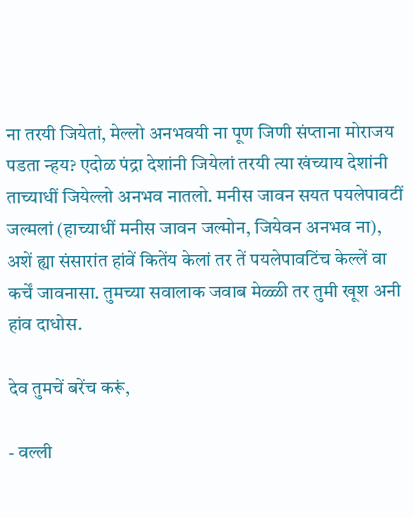ना तर‌यी जियेतां, मेल्लो अनभव‌यी ना पूण जिणी संप्ताना मोराजय पडता न्हय? एदोळ पंद्रा देशांनी जियेलां तर‌यी त्या खंच्याय देशांनी ताच्याधीं जियेल्लो अनभव नातलो. मनीस जावन सयत पयलेपावटीं जल्मलां (हाच्याधीं मनीस जावन जल्मोन, जियेवन अनभव ना), अशें ह्या संसारांत हांवें कितेंय केलां तर तें पयलेपावटिंच केल्लें वा कर्चें जावनासा. तुमच्या सवालाक जवाब मेळ्ळी तर तुमी खूश अनी हांव दाधोस.

देव तुमचें बरेंच करूं,

- वल्ली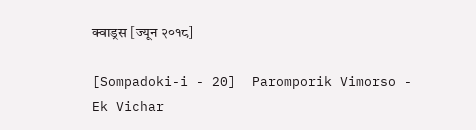क्वाड्रस [ज्यून २०१८]

[Sompadoki-i - 20]  Paromporik Vimorso - Ek Vichar